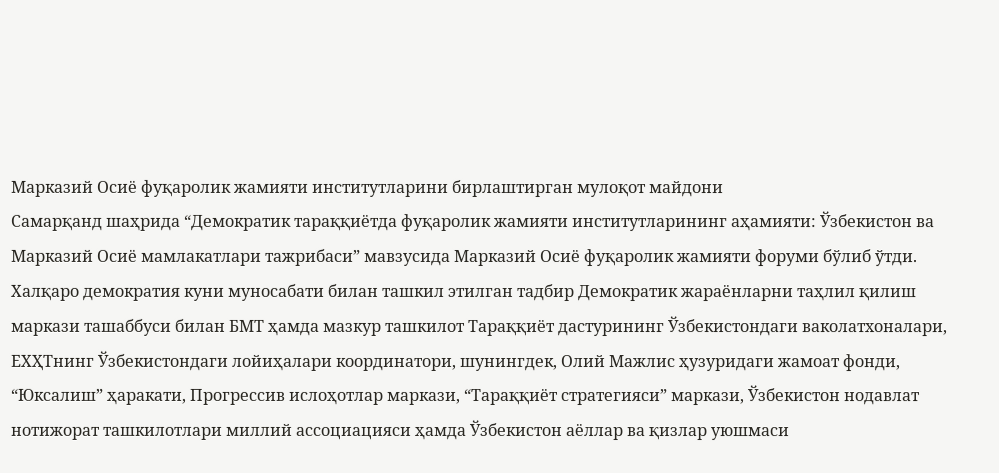Марказий Осиё фуқаролик жамияти институтларини бирлаштирган мулоқот майдони
Самарқанд шаҳрида “Демократик тараққиётда фуқаролик жамияти институтларининг аҳамияти: Ўзбекистон ва Марказий Осиё мамлакатлари тажрибаси” мавзусида Марказий Осиё фуқаролик жамияти форуми бўлиб ўтди.
Халқаро демократия куни муносабати билан ташкил этилган тадбир Демократик жараёнларни таҳлил қилиш маркази ташаббуси билан БМТ ҳамда мазкур ташкилот Тараққиёт дастурининг Ўзбекистондаги ваколатхоналари, ЕХҲТнинг Ўзбекистондаги лойиҳалари координатори, шунингдек, Олий Мажлис ҳузуридаги жамоат фонди, “Юксалиш” ҳаракати, Прогрессив ислоҳотлар маркази, “Тараққиёт стратегияси” маркази, Ўзбекистон нодавлат нотижорат ташкилотлари миллий ассоциацияси ҳамда Ўзбекистон аёллар ва қизлар уюшмаси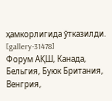ҳамкорлигида ўтказилди.
[gallery-31478]
Форум АҚШ, Канада, Бельгия, Буюк Британия, Венгрия,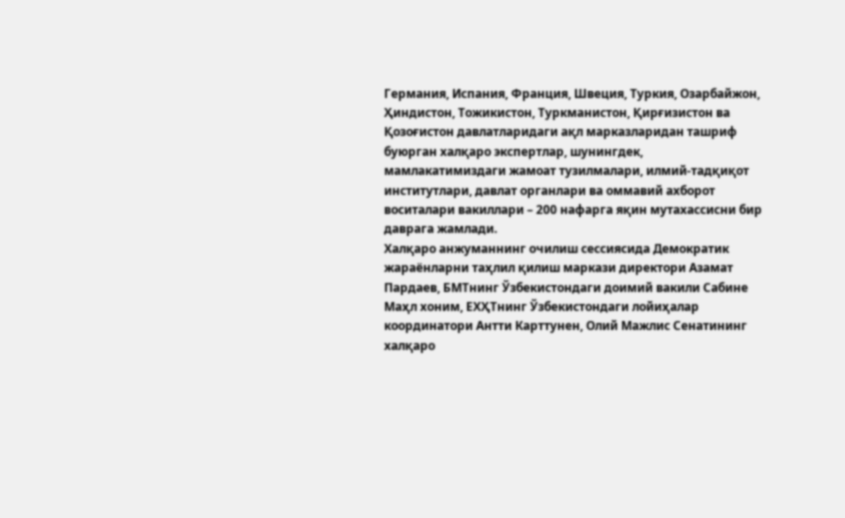Германия, Испания, Франция, Швеция, Туркия, Озарбайжон, Ҳиндистон, Тожикистон, Туркманистон, Қирғизистон ва Қозоғистон давлатларидаги ақл марказларидан ташриф буюрган халқаро экспертлар, шунингдек, мамлакатимиздаги жамоат тузилмалари, илмий-тадқиқот институтлари, давлат органлари ва оммавий ахборот воситалари вакиллари – 200 нафарга яқин мутахассисни бир даврага жамлади.
Халқаро анжуманнинг очилиш сессиясида Демократик жараёнларни таҳлил қилиш маркази директори Азамат Пардаев, БМТнинг Ўзбекистондаги доимий вакили Сабине Маҳл хоним, ЕХҲТнинг Ўзбекистондаги лойиҳалар координатори Антти Карттунен, Олий Мажлис Сенатининг халқаро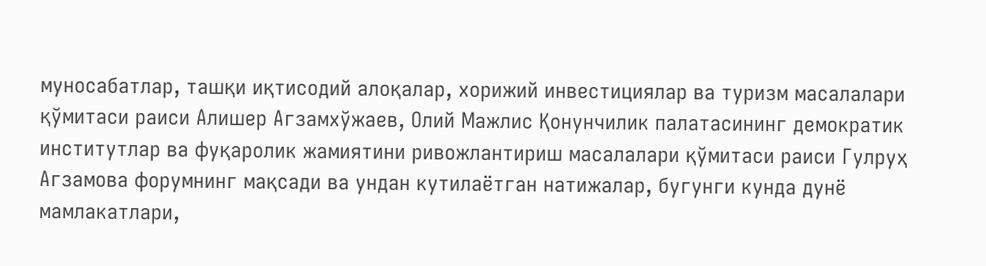муносабатлар, ташқи иқтисодий алоқалар, хорижий инвестициялар ва туризм масалалари қўмитаси раиси Алишер Агзамхўжаев, Олий Мажлис Қонунчилик палатасининг демократик институтлар ва фуқаролик жамиятини ривожлантириш масалалари қўмитаси раиси Гулруҳ Агзамова форумнинг мақсади ва ундан кутилаётган натижалар, бугунги кунда дунё мамлакатлари,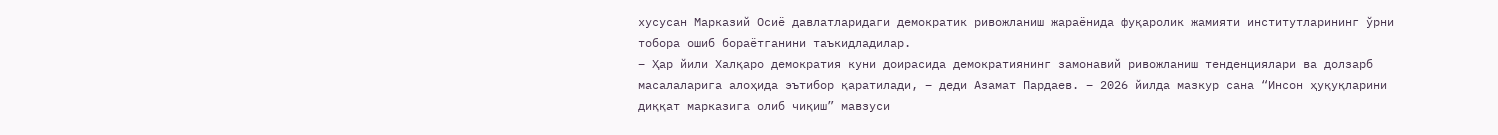хусусан Марказий Осиё давлатларидаги демократик ривожланиш жараёнида фуқаролик жамияти институтларининг ўрни тобора ошиб бораётганини таъкидладилар.
– Ҳар йили Халқаро демократия куни доирасида демократиянинг замонавий ривожланиш тенденциялари ва долзарб масалаларига алоҳида эътибор қаратилади, – деди Азамат Пардаев. – 2026 йилда мазкур сана “Инсон ҳуқуқларини диққат марказига олиб чиқиш” мавзуси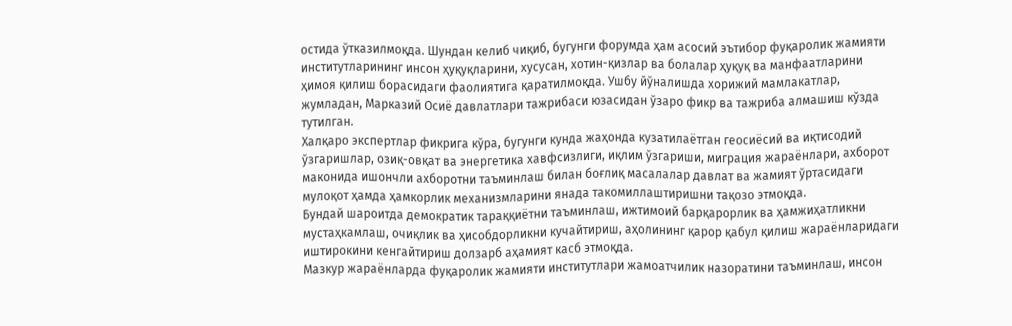остида ўтказилмоқда. Шундан келиб чиқиб, бугунги форумда ҳам асосий эътибор фуқаролик жамияти институтларининг инсон ҳуқуқларини, хусусан, хотин-қизлар ва болалар ҳуқуқ ва манфаатларини ҳимоя қилиш борасидаги фаолиятига қаратилмоқда. Ушбу йўналишда хорижий мамлакатлар, жумладан, Марказий Осиё давлатлари тажрибаси юзасидан ўзаро фикр ва тажриба алмашиш кўзда тутилган.
Халқаро экспертлар фикрига кўра, бугунги кунда жаҳонда кузатилаётган геосиёсий ва иқтисодий ўзгаришлар, озиқ-овқат ва энергетика хавфсизлиги, иқлим ўзгариши, миграция жараёнлари, ахборот маконида ишончли ахборотни таъминлаш билан боғлиқ масалалар давлат ва жамият ўртасидаги мулоқот ҳамда ҳамкорлик механизмларини янада такомиллаштиришни тақозо этмоқда.
Бундай шароитда демократик тараққиётни таъминлаш, ижтимоий барқарорлик ва ҳамжиҳатликни мустаҳкамлаш, очиқлик ва ҳисобдорликни кучайтириш, аҳолининг қарор қабул қилиш жараёнларидаги иштирокини кенгайтириш долзарб аҳамият касб этмоқда.
Мазкур жараёнларда фуқаролик жамияти институтлари жамоатчилик назоратини таъминлаш, инсон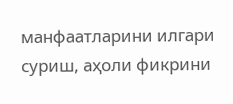манфаатларини илгари суриш, аҳоли фикрини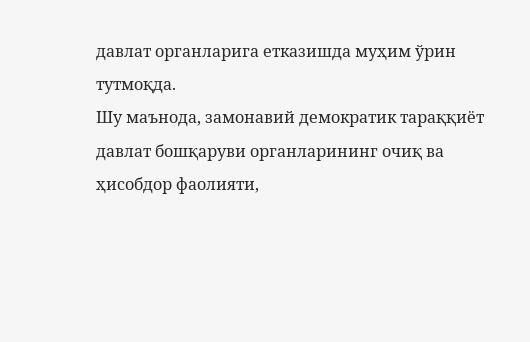давлат органларига етказишда муҳим ўрин тутмоқда.
Шу маънода, замонавий демократик тараққиёт давлат бошқаруви органларининг очиқ ва ҳисобдор фаолияти,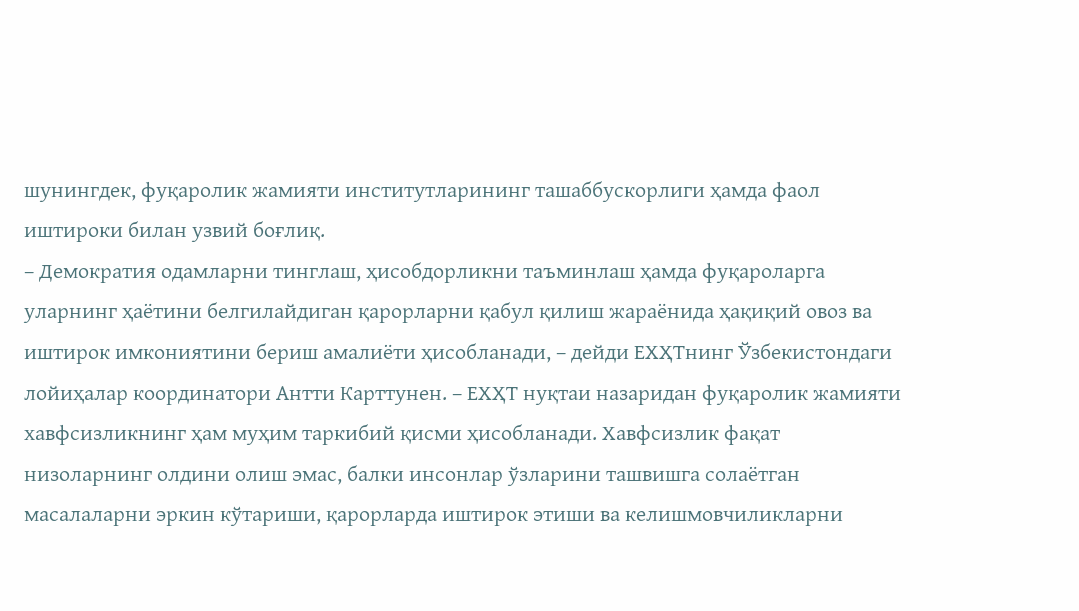шунингдек, фуқаролик жамияти институтларининг ташаббускорлиги ҳамда фаол иштироки билан узвий боғлиқ.
– Демократия одамларни тинглаш, ҳисобдорликни таъминлаш ҳамда фуқароларга уларнинг ҳаётини белгилайдиган қарорларни қабул қилиш жараёнида ҳақиқий овоз ва иштирок имкониятини бериш амалиёти ҳисобланади, – дейди ЕХҲТнинг Ўзбекистондаги лойиҳалар координатори Антти Карттунен. – ЕХҲТ нуқтаи назаридан фуқаролик жамияти хавфсизликнинг ҳам муҳим таркибий қисми ҳисобланади. Хавфсизлик фақат низоларнинг олдини олиш эмас, балки инсонлар ўзларини ташвишга солаётган масалаларни эркин кўтариши, қарорларда иштирок этиши ва келишмовчиликларни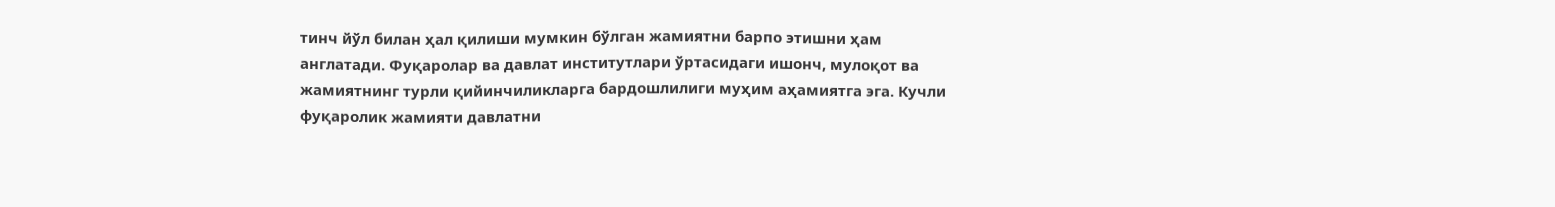тинч йўл билан ҳал қилиши мумкин бўлган жамиятни барпо этишни ҳам англатади. Фуқаролар ва давлат институтлари ўртасидаги ишонч, мулоқот ва жамиятнинг турли қийинчиликларга бардошлилиги муҳим аҳамиятга эга. Кучли фуқаролик жамияти давлатни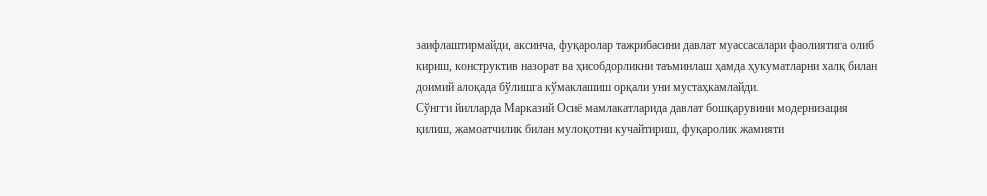заифлаштирмайди, аксинча, фуқаролар тажрибасини давлат муассасалари фаолиятига олиб кириш, конструктив назорат ва ҳисобдорликни таъминлаш ҳамда ҳукуматларни халқ билан доимий алоқада бўлишга кўмаклашиш орқали уни мустаҳкамлайди.
Сўнгги йилларда Марказий Осиё мамлакатларида давлат бошқарувини модернизация қилиш, жамоатчилик билан мулоқотни кучайтириш, фуқаролик жамияти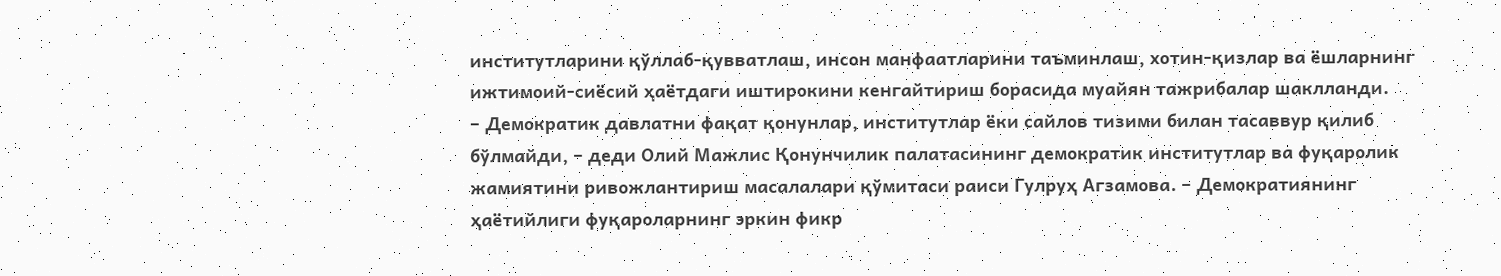институтларини қўллаб-қувватлаш, инсон манфаатларини таъминлаш, хотин-қизлар ва ёшларнинг ижтимоий-сиёсий ҳаётдаги иштирокини кенгайтириш борасида муайян тажрибалар шаклланди.
– Демократик давлатни фақат қонунлар, институтлар ёки сайлов тизими билан тасаввур қилиб бўлмайди, – деди Олий Мажлис Қонунчилик палатасининг демократик институтлар ва фуқаролик жамиятини ривожлантириш масалалари қўмитаси раиси Гулруҳ Агзамова. – Демократиянинг ҳаётийлиги фуқароларнинг эркин фикр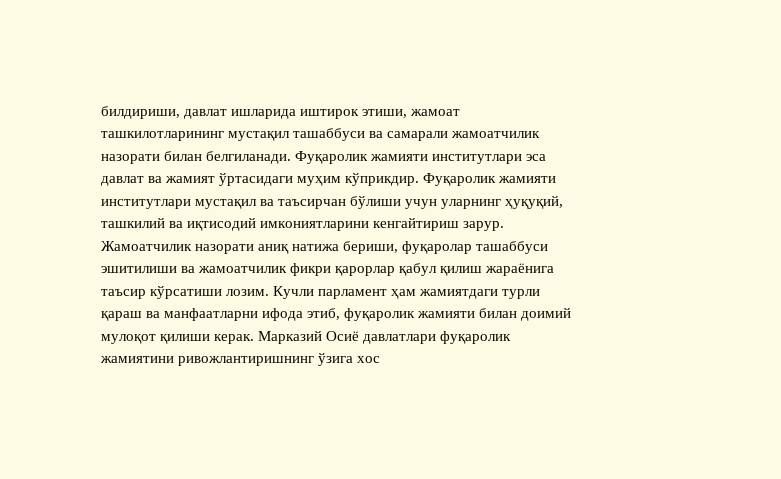билдириши, давлат ишларида иштирок этиши, жамоат ташкилотларининг мустақил ташаббуси ва самарали жамоатчилик назорати билан белгиланади. Фуқаролик жамияти институтлари эса давлат ва жамият ўртасидаги муҳим кўприкдир. Фуқаролик жамияти институтлари мустақил ва таъсирчан бўлиши учун уларнинг ҳуқуқий, ташкилий ва иқтисодий имкониятларини кенгайтириш зарур. Жамоатчилик назорати аниқ натижа бериши, фуқаролар ташаббуси эшитилиши ва жамоатчилик фикри қарорлар қабул қилиш жараёнига таъсир кўрсатиши лозим. Кучли парламент ҳам жамиятдаги турли қараш ва манфаатларни ифода этиб, фуқаролик жамияти билан доимий мулоқот қилиши керак. Марказий Осиё давлатлари фуқаролик жамиятини ривожлантиришнинг ўзига хос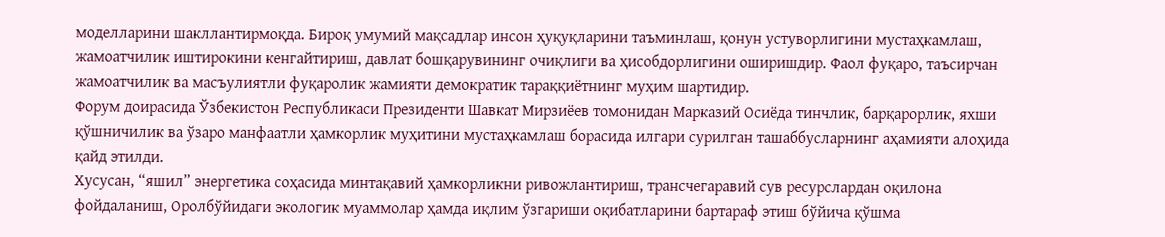моделларини шакллантирмоқда. Бироқ умумий мақсадлар инсон ҳуқуқларини таъминлаш, қонун устуворлигини мустаҳкамлаш, жамоатчилик иштирокини кенгайтириш, давлат бошқарувининг очиқлиги ва ҳисобдорлигини оширишдир. Фаол фуқаро, таъсирчан жамоатчилик ва масъулиятли фуқаролик жамияти демократик тараққиётнинг муҳим шартидир.
Форум доирасида Ўзбекистон Республикаси Президенти Шавкат Мирзиёев томонидан Марказий Осиёда тинчлик, барқарорлик, яхши қўшничилик ва ўзаро манфаатли ҳамкорлик муҳитини мустаҳкамлаш борасида илгари сурилган ташаббусларнинг аҳамияти алоҳида қайд этилди.
Хусусан, “яшил” энергетика соҳасида минтақавий ҳамкорликни ривожлантириш, трансчегаравий сув ресурслардан оқилона фойдаланиш, Оролбўйидаги экологик муаммолар ҳамда иқлим ўзгариши оқибатларини бартараф этиш бўйича қўшма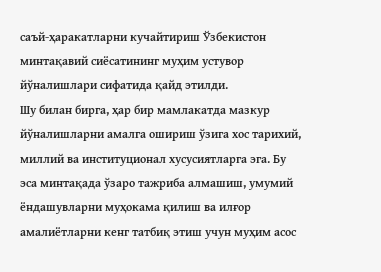саъй-ҳаракатларни кучайтириш Ўзбекистон минтақавий сиёсатининг муҳим устувор йўналишлари сифатида қайд этилди.
Шу билан бирга, ҳар бир мамлакатда мазкур йўналишларни амалга ошириш ўзига хос тарихий, миллий ва институционал хусусиятларга эга. Бу эса минтақада ўзаро тажриба алмашиш, умумий ёндашувларни муҳокама қилиш ва илғор амалиётларни кенг татбиқ этиш учун муҳим асос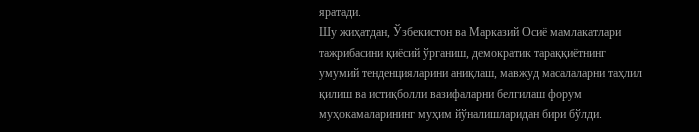яратади.
Шу жиҳатдан, Ўзбекистон ва Марказий Осиё мамлакатлари тажрибасини қиёсий ўрганиш, демократик тараққиётнинг умумий тенденцияларини аниқлаш, мавжуд масалаларни таҳлил қилиш ва истиқболли вазифаларни белгилаш форум муҳокамаларининг муҳим йўналишларидан бири бўлди.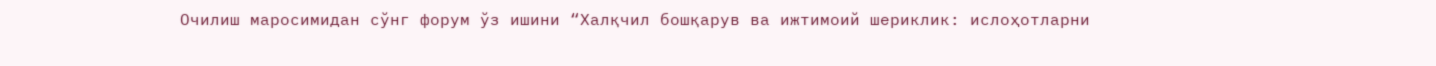Очилиш маросимидан сўнг форум ўз ишини “Халқчил бошқарув ва ижтимоий шериклик: ислоҳотларни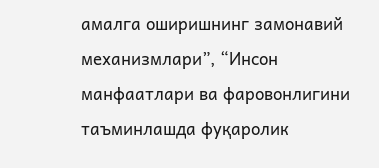амалга оширишнинг замонавий механизмлари”, “Инсон манфаатлари ва фаровонлигини таъминлашда фуқаролик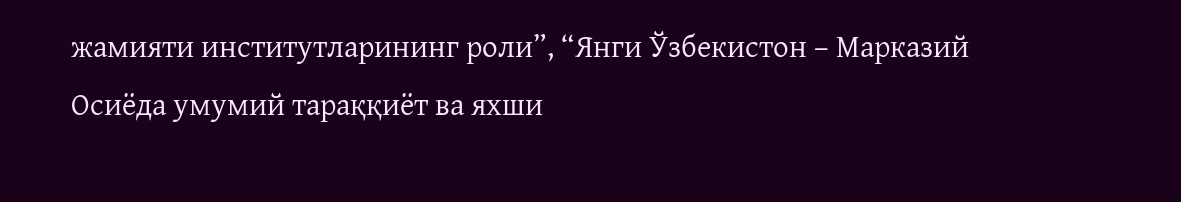жамияти институтларининг роли”, “Янги Ўзбекистон – Марказий Осиёда умумий тараққиёт ва яхши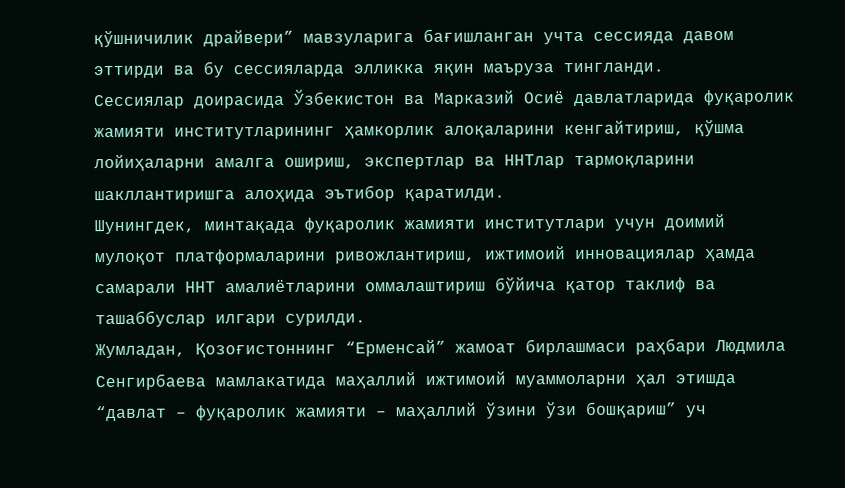қўшничилик драйвери” мавзуларига бағишланган учта сессияда давом эттирди ва бу сессияларда элликка яқин маъруза тингланди.
Сессиялар доирасида Ўзбекистон ва Марказий Осиё давлатларида фуқаролик жамияти институтларининг ҳамкорлик алоқаларини кенгайтириш, қўшма лойиҳаларни амалга ошириш, экспертлар ва ННТлар тармоқларини шакллантиришга алоҳида эътибор қаратилди.
Шунингдек, минтақада фуқаролик жамияти институтлари учун доимий мулоқот платформаларини ривожлантириш, ижтимоий инновациялар ҳамда самарали ННТ амалиётларини оммалаштириш бўйича қатор таклиф ва ташаббуслар илгари сурилди.
Жумладан, Қозоғистоннинг “Ерменсай” жамоат бирлашмаси раҳбари Людмила Сенгирбаева мамлакатида маҳаллий ижтимоий муаммоларни ҳал этишда “давлат – фуқаролик жамияти – маҳаллий ўзини ўзи бошқариш” уч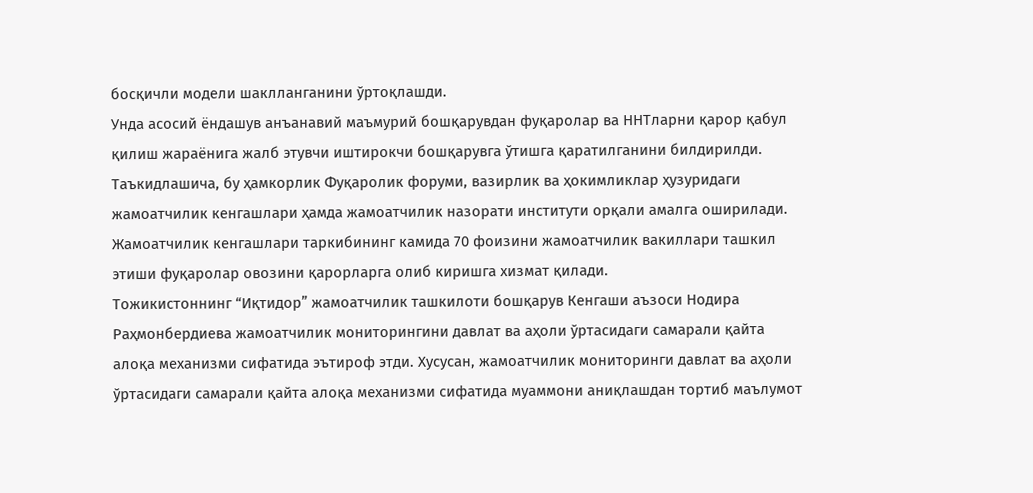босқичли модели шаклланганини ўртоқлашди.
Унда асосий ёндашув анъанавий маъмурий бошқарувдан фуқаролар ва ННТларни қарор қабул қилиш жараёнига жалб этувчи иштирокчи бошқарувга ўтишга қаратилганини билдирилди. Таъкидлашича, бу ҳамкорлик Фуқаролик форуми, вазирлик ва ҳокимликлар ҳузуридаги жамоатчилик кенгашлари ҳамда жамоатчилик назорати институти орқали амалга оширилади. Жамоатчилик кенгашлари таркибининг камида 70 фоизини жамоатчилик вакиллари ташкил этиши фуқаролар овозини қарорларга олиб киришга хизмат қилади.
Тожикистоннинг “Иқтидор” жамоатчилик ташкилоти бошқарув Кенгаши аъзоси Нодира Раҳмонбердиева жамоатчилик мониторингини давлат ва аҳоли ўртасидаги самарали қайта алоқа механизми сифатида эътироф этди. Хусусан, жамоатчилик мониторинги давлат ва аҳоли ўртасидаги самарали қайта алоқа механизми сифатида муаммони аниқлашдан тортиб маълумот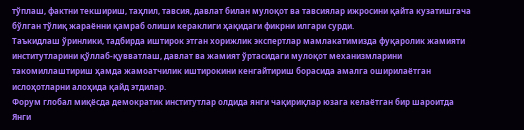тўплаш, фактни текшириш, таҳлил, тавсия, давлат билан мулоқот ва тавсиялар ижросини қайта кузатишгача бўлган тўлиқ жараённи қамраб олиши кераклиги ҳақидаги фикрни илгари сурди.
Таъкидлаш ўринлики, тадбирда иштирок этган хорижлик экспертлар мамлакатимизда фуқаролик жамияти институтларини қўллаб-қувватлаш, давлат ва жамият ўртасидаги мулоқот механизмларини такомиллаштириш ҳамда жамоатчилик иштирокини кенгайтириш борасида амалга оширилаётган ислоҳотларни алоҳида қайд этдилар.
Форум глобал миқёсда демократик институтлар олдида янги чақириқлар юзага келаётган бир шароитда Янги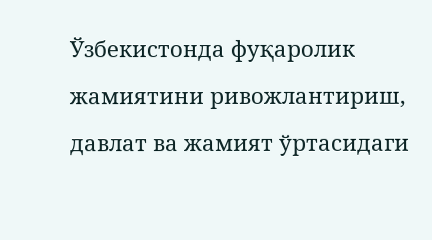Ўзбекистонда фуқаролик жамиятини ривожлантириш, давлат ва жамият ўртасидаги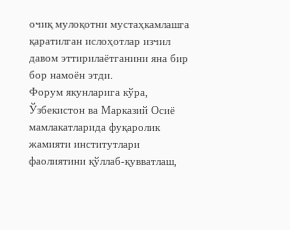очиқ мулоқотни мустаҳкамлашга қаратилган ислоҳотлар изчил давом эттирилаётганини яна бир бор намоён этди.
Форум якунларига кўра, Ўзбекистон ва Марказий Осиё мамлакатларида фуқаролик жамияти институтлари фаолиятини қўллаб-қувватлаш,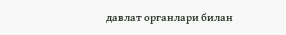давлат органлари билан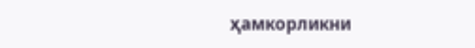ҳамкорликни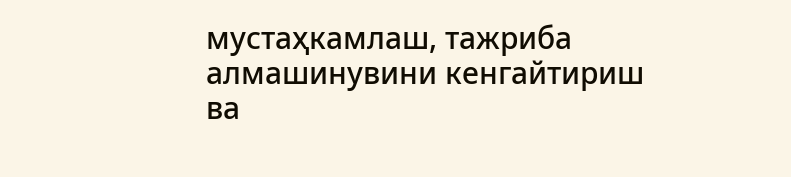мустаҳкамлаш, тажриба алмашинувини кенгайтириш ва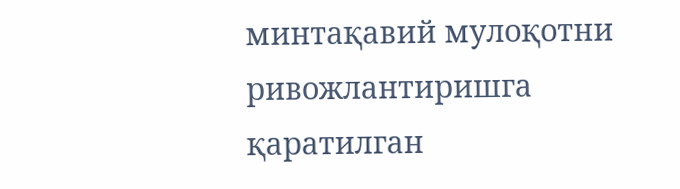минтақавий мулоқотни ривожлантиришга қаратилган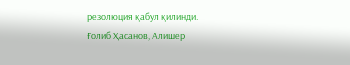резолюция қабул қилинди.
Ғолиб Ҳасанов, Алишер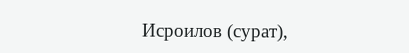Исроилов (сурат),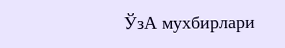ЎзА мухбирлари